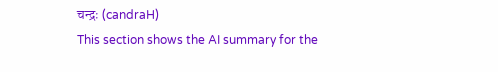चन्द्रः (candraH)
This section shows the AI summary for the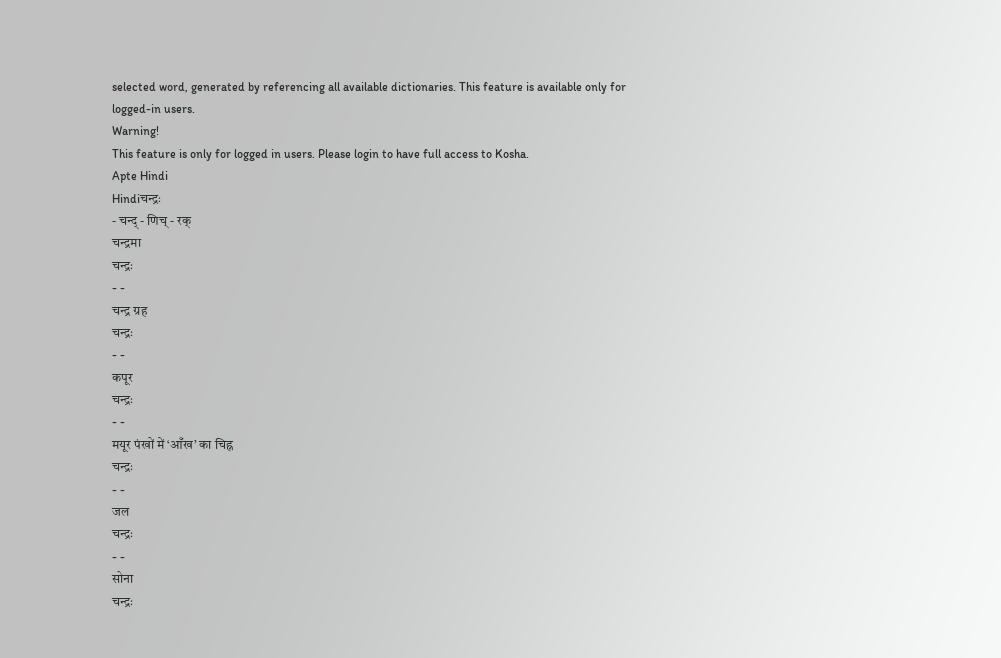selected word, generated by referencing all available dictionaries. This feature is available only for logged-in users.
Warning!
This feature is only for logged in users. Please login to have full access to Kosha.
Apte Hindi
Hindiचन्द्रः
- चन्द् - णिच् - रक्
चन्द्रमा
चन्द्रः
- -
चन्द्र ग्रह
चन्द्रः
- -
कपूर
चन्द्रः
- -
मयूर पंखों में ‘आँख’ का चिह्न
चन्द्रः
- -
जल
चन्द्रः
- -
सोना
चन्द्रः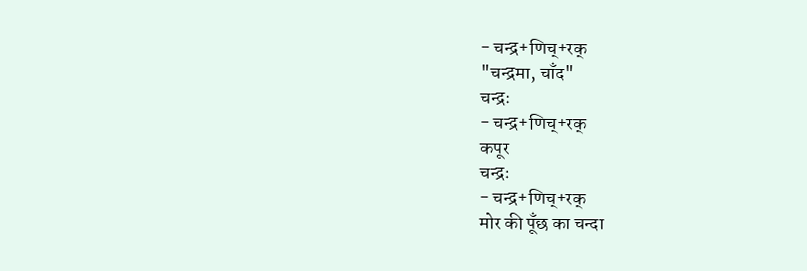- चन्द्र+णिच्+रक्
"चन्द्रमा, चाँद"
चन्द्रः
- चन्द्र+णिच्+रक्
कपूर
चन्द्रः
- चन्द्र+णिच्+रक्
मोर की पूँछ का चन्दा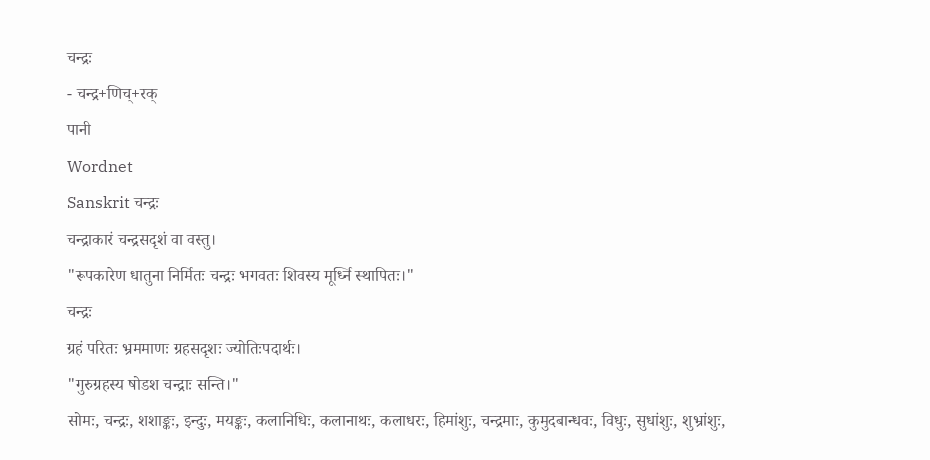चन्द्रः
- चन्द्र+णिच्+रक्
पानी
Wordnet
Sanskrit चन्द्रः
चन्द्राकारं चन्द्रसदृशं वा वस्तु।
"रूपकारेण धातुना निर्मितः चन्द्रः भगवतः शिवस्य मूर्ध्नि स्थापितः।"
चन्द्रः
ग्रहं परितः भ्रममाणः ग्रहसदृशः ज्योतिःपदार्थः।
"गुरुग्रहस्य षोडश चन्द्राः सन्ति।"
सोमः, चन्द्रः, शशाङ्कः, इन्दुः, मयङ्कः, कलानिधिः, कलानाथः, कलाधरः, हिमांशुः, चन्द्रमाः, कुमुदबान्धवः, विधुः, सुधांशुः, शुभ्रांशुः,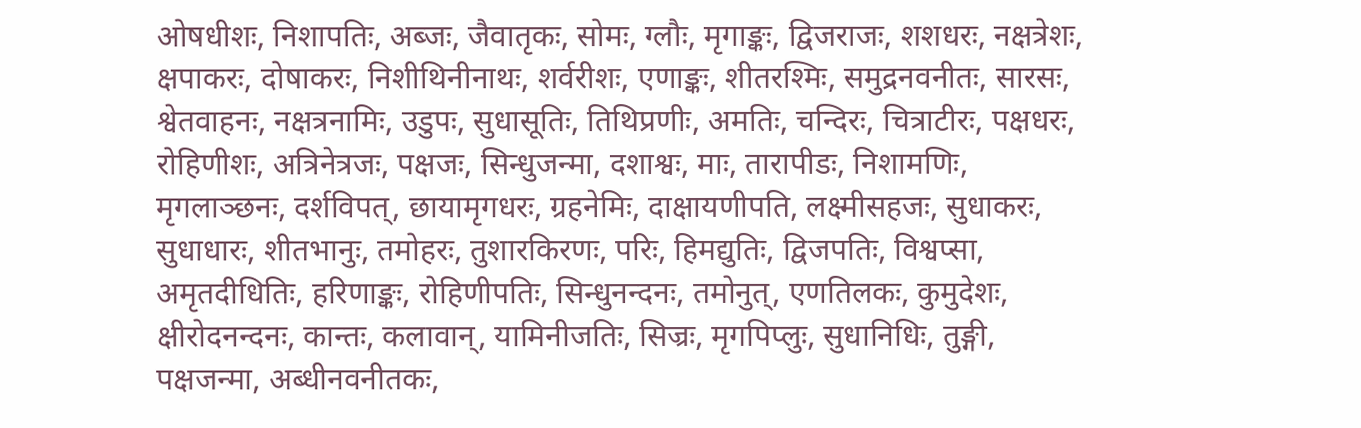ओषधीशः, निशापतिः, अब्जः, जैवातृकः, सोमः, ग्लौः, मृगाङ्कः, द्विजराजः, शशधरः, नक्षत्रेशः, क्षपाकरः, दोषाकरः, निशीथिनीनाथः, शर्वरीशः, एणाङ्कः, शीतरश्मिः, समुद्रनवनीतः, सारसः, श्वेतवाहनः, नक्षत्रनामिः, उडुपः, सुधासूतिः, तिथिप्रणीः, अमतिः, चन्दिरः, चित्राटीरः, पक्षधरः, रोहिणीशः, अत्रिनेत्रजः, पक्षजः, सिन्धुजन्मा, दशाश्वः, माः, तारापीडः, निशामणिः, मृगलाञ्छनः, दर्शविपत्, छायामृगधरः, ग्रहनेमिः, दाक्षायणीपति, लक्ष्मीसहजः, सुधाकरः, सुधाधारः, शीतभानुः, तमोहरः, तुशारकिरणः, परिः, हिमद्युतिः, द्विजपतिः, विश्वप्सा, अमृतदीधितिः, हरिणाङ्कः, रोहिणीपतिः, सिन्धुनन्दनः, तमोनुत्, एणतिलकः, कुमुदेशः, क्षीरोदनन्दनः, कान्तः, कलावान्, यामिनीजतिः, सिज्रः, मृगपिप्लुः, सुधानिधिः, तुङ्गी, पक्षजन्मा, अब्धीनवनीतकः,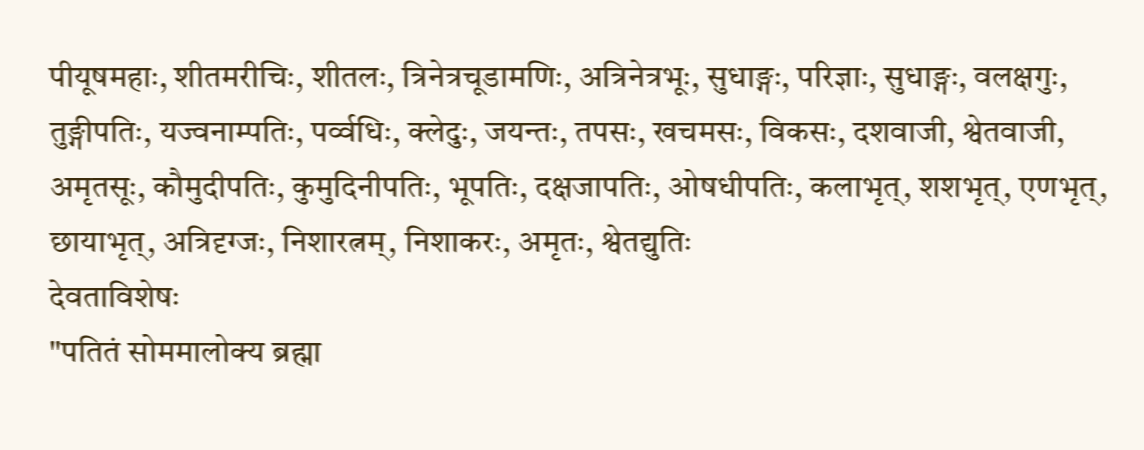पीयूषमहाः, शीतमरीचिः, शीतलः, त्रिनेत्रचूडामणिः, अत्रिनेत्रभूः, सुधाङ्गः, परिज्ञाः, सुधाङ्गः, वलक्षगुः, तुङ्गीपतिः, यज्वनाम्पतिः, पर्व्वधिः, क्लेदुः, जयन्तः, तपसः, खचमसः, विकसः, दशवाजी, श्वेतवाजी, अमृतसूः, कौमुदीपतिः, कुमुदिनीपतिः, भूपतिः, दक्षजापतिः, ओषधीपतिः, कलाभृत्, शशभृत्, एणभृत्, छायाभृत्, अत्रिदृग्जः, निशारत्नम्, निशाकरः, अमृतः, श्वेतद्युतिः
देवताविशेषः
"पतितं सोममालोक्य ब्रह्मा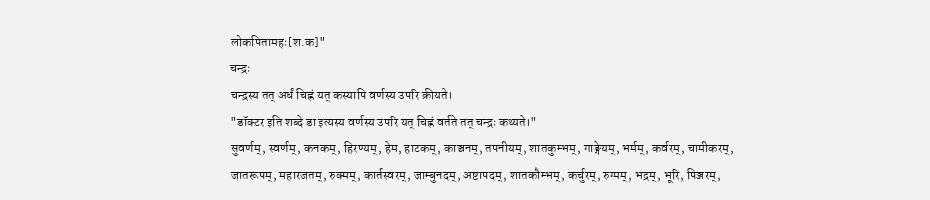लोकपितामहः[श.क]"
चन्द्रः
चन्द्रस्य तत् अर्धं चिह्नं यत् कस्यापि वर्णस्य उपरि क्रीयते।
"डॉक्टर इति शब्दे डा इत्यस्य वर्णस्य उपरि यत् चिह्नं वर्तते तत् चन्द्रः कथ्यते।"
सुवर्णम्, स्वर्णम्, कनकम्, हिरण्यम्, हेम, हाटकम्, काञ्चनम्, तपनीयम्, शातकुम्भम्, गाङ्गेयम्, भर्मम्, कर्वरम्, चामीकरम्, जातरूपम्, महारजतम्, रुक्मम्, कार्तस्वरम्, जाम्बुनदम्, अष्टापदम्, शातकौम्भम्, कर्चुरम्, रुग्मम्, भद्रम्, भूरि, पिञ्जरम्,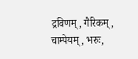द्रविणम्, गैरिकम्, चाम्पेयम्, भरुः,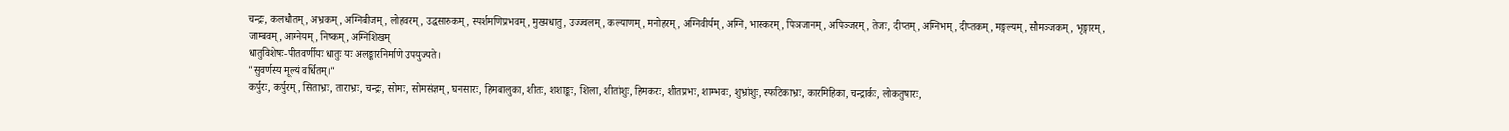चन्द्रः, कलधौतम्, अभ्रकम्, अग्निबीजम्, लोहवरम्, उद्धसारुकम्, स्पर्शमणिप्रभवम्, मुख्यधातु, उज्ज्वलम्, कल्याणम्, मनोहरम्, अग्निवीर्यम्, अग्नि, भास्करम्, पिञजानम्, अपिञ्जरम्, तेजः, दीप्तम्, अग्निभम्, दीप्तकम्, मङ्गल्यम्, सौमञ्जकम्, भृङ्गारम्, जाम्बवम्, आग्नेयम्, निष्कम्, अग्निशिखम्
धातुविशेषः-पीतवर्णीयः धातुः यः अलङ्कारनिर्माणे उपयुज्यते।
"सुवर्णस्य मूल्यं वर्धितम्।"
कर्पुरः, कर्पुरम्, सिताभ्रः, ताराभ्रः, चन्द्रः, सोमः, सोमसंज्ञम्, घनसारः, हिमबालुका, शीतः, शशाङ्कः, शिला, शीतांशुः, हिमकरः, शीतप्रभः, शाम्भवः, शुभ्रांशुः, स्फटिकाभ्रः, कारमिहिका, चन्द्रार्कः, लोकतुषारः,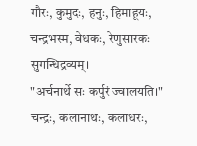गौरः, कुमुदः, हनुः, हिमाहूयः, चन्द्रभस्म, वेधकः, रेणुसारकः
सुगन्धिद्रव्यम्।
"अर्चनार्थे सः कर्पुरं ज्वालयति।"
चन्द्रः, कलानाथः, कलाधरः,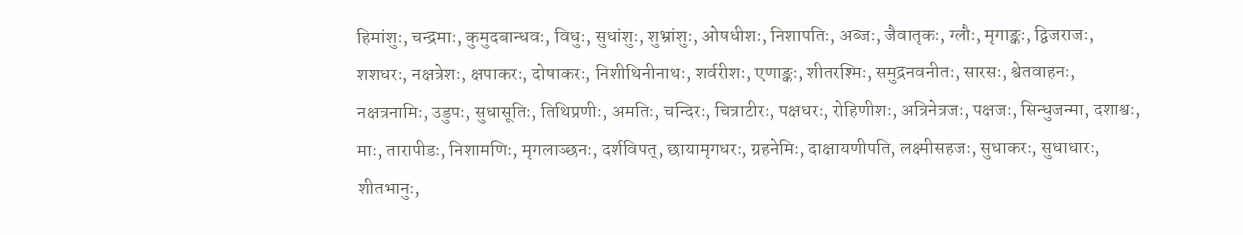हिमांशुः, चन्द्रमाः, कुमुदबान्धवः, विधुः, सुधांशुः, शुभ्रांशुः, ओषधीशः, निशापतिः, अब्जः, जैवातृकः, ग्लौः, मृगाङ्कः, द्विजराजः, शशधरः, नक्षत्रेशः, क्षपाकरः, दोषाकरः, निशीथिनीनाथः, शर्वरीशः, एणाङ्कः, शीतरश्मिः, समुद्रनवनीतः, सारसः, श्वेतवाहनः, नक्षत्रनामिः, उडुपः, सुधासूतिः, तिथिप्रणीः, अमतिः, चन्दिरः, चित्राटीरः, पक्षधरः, रोहिणीशः, अत्रिनेत्रजः, पक्षजः, सिन्धुजन्मा, दशाश्वः, माः, तारापीडः, निशामणिः, मृगलाञ्छनः, दर्शविपत्, छायामृगधरः, ग्रहनेमिः, दाक्षायणीपति, लक्ष्मीसहजः, सुधाकरः, सुधाधारः, शीतभानुः,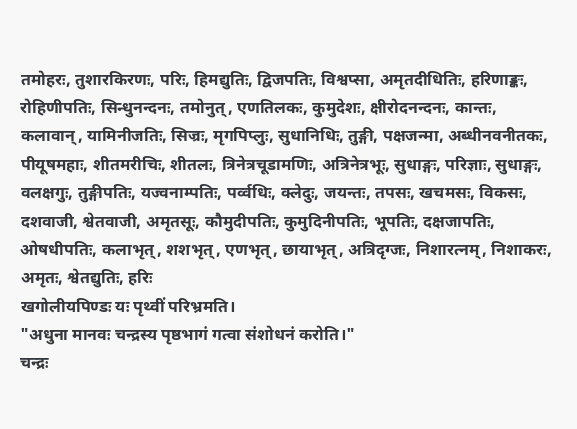तमोहरः, तुशारकिरणः, परिः, हिमद्युतिः, द्विजपतिः, विश्वप्सा, अमृतदीधितिः, हरिणाङ्कः, रोहिणीपतिः, सिन्धुनन्दनः, तमोनुत्, एणतिलकः, कुमुदेशः, क्षीरोदनन्दनः, कान्तः, कलावान्, यामिनीजतिः, सिज्रः, मृगपिप्लुः, सुधानिधिः, तुङ्गी, पक्षजन्मा, अब्धीनवनीतकः, पीयूषमहाः, शीतमरीचिः, शीतलः, त्रिनेत्रचूडामणिः, अत्रिनेत्रभूः, सुधाङ्गः, परिज्ञाः, सुधाङ्गः, वलक्षगुः, तुङ्गीपतिः, यज्वनाम्पतिः, पर्व्वधिः, क्लेदुः, जयन्तः, तपसः, खचमसः, विकसः, दशवाजी, श्वेतवाजी, अमृतसूः, कौमुदीपतिः, कुमुदिनीपतिः, भूपतिः, दक्षजापतिः, ओषधीपतिः, कलाभृत्, शशभृत्, एणभृत्, छायाभृत्, अत्रिदृग्जः, निशारत्नम्, निशाकरः, अमृतः, श्वेतद्युतिः, हरिः
खगोलीयपिण्डः यः पृथ्वीं परिभ्रमति।
"अधुना मानवः चन्द्रस्य पृष्ठभागं गत्वा संशोधनं करोति।"
चन्द्रः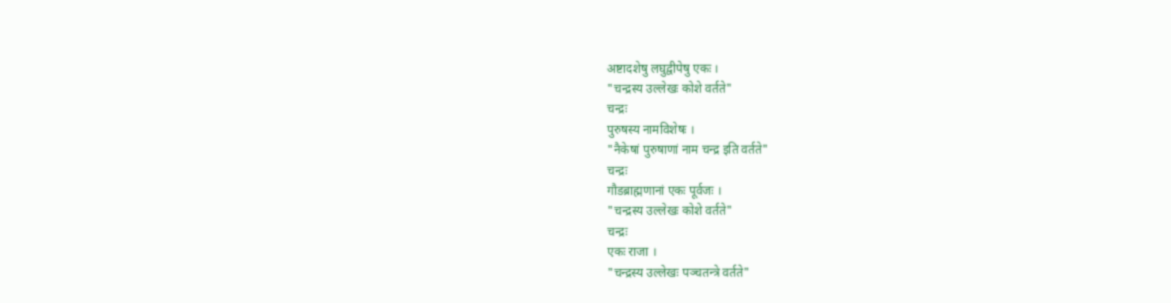अष्टादशेषु लघुद्वीपेषु एकः ।
"चन्द्रस्य उल्लेखः कोशे वर्तते"
चन्द्रः
पुरुषस्य नामविशेषः ।
"नैकेषां पुरुषाणां नाम चन्द्र इति वर्तते"
चन्द्रः
गौडब्राह्मणानां एकः पूर्वजः ।
"चन्द्रस्य उल्लेखः कोशे वर्तते"
चन्द्रः
एकः राजा ।
"चन्द्रस्य उल्लेखः पञ्चतन्त्रे वर्तते"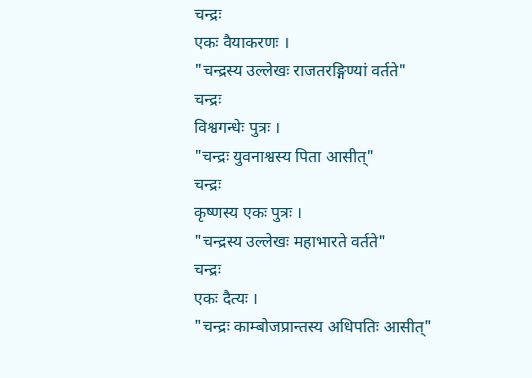चन्द्रः
एकः वैयाकरणः ।
"चन्द्रस्य उल्लेखः राजतरङ्गिण्यां वर्तते"
चन्द्रः
विश्वगन्धेः पुत्रः ।
"चन्द्रः युवनाश्वस्य पिता आसीत्"
चन्द्रः
कृष्णस्य एकः पुत्रः ।
"चन्द्रस्य उल्लेखः महाभारते वर्तते"
चन्द्रः
एकः दैत्यः ।
"चन्द्रः काम्बोजप्रान्तस्य अधिपतिः आसीत्"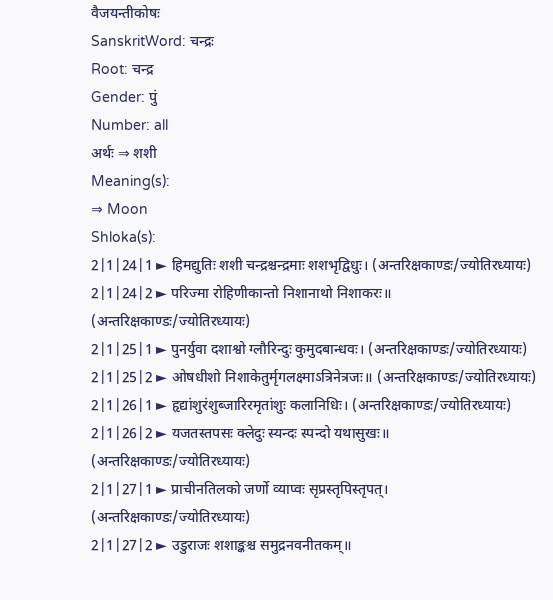वैजयन्तीकोषः
SanskritWord: चन्द्रः
Root: चन्द्र
Gender: पुं
Number: all
अर्थः ⇒ शशी
Meaning(s):
⇒ Moon
Shloka(s):
2|1|24|1 ► हिमद्युतिः शशी चन्द्रश्चन्द्रमाः शशभृद्विधुः। (अन्तरिक्षकाण्डः/ज्योतिरध्यायः)
2|1|24|2 ► परिज्मा रोहिणीकान्तो निशानाथो निशाकरः॥ (अन्तरिक्षकाण्डः/ज्योतिरध्यायः)
2|1|25|1 ► पुनर्युवा दशाश्वो ग्लौरिन्दुः कुमुदबान्धवः। (अन्तरिक्षकाण्डः/ज्योतिरध्यायः)
2|1|25|2 ► ओषधीशो निशाकेतुर्मृगलक्ष्माऽत्रिनेत्रजः॥ (अन्तरिक्षकाण्डः/ज्योतिरध्यायः)
2|1|26|1 ► हृद्यांशुरंशुब्जारिरमृतांशुः कलानिधिः। (अन्तरिक्षकाण्डः/ज्योतिरध्यायः)
2|1|26|2 ► यजतस्तपसः क्लेदुः स्यन्दः स्पन्दो यथासुखः॥ (अन्तरिक्षकाण्डः/ज्योतिरध्यायः)
2|1|27|1 ► प्राचीनतिलको जर्णो व्याप्वः सृप्रस्तृपिस्तृपत्। (अन्तरिक्षकाण्डः/ज्योतिरध्यायः)
2|1|27|2 ► उडुराजः शशाङ्कश्च समुद्रनवनीतकम्॥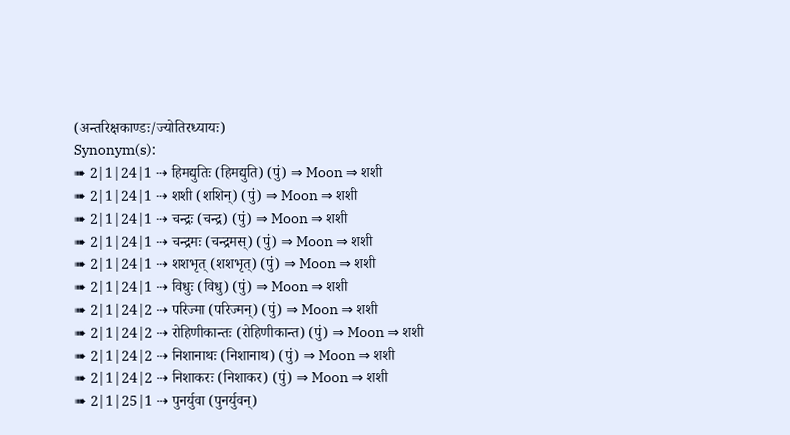(अन्तरिक्षकाण्डः/ज्योतिरध्यायः)
Synonym(s):
➠ 2|1|24|1 ⇢ हिमद्युतिः (हिमद्युति) (पुं) ⇒ Moon ⇒ शशी
➠ 2|1|24|1 ⇢ शशी (शशिन्) (पुं) ⇒ Moon ⇒ शशी
➠ 2|1|24|1 ⇢ चन्द्रः (चन्द्र) (पुं) ⇒ Moon ⇒ शशी
➠ 2|1|24|1 ⇢ चन्द्रमः (चन्द्रमस्) (पुं) ⇒ Moon ⇒ शशी
➠ 2|1|24|1 ⇢ शशभृत् (शशभृत्) (पुं) ⇒ Moon ⇒ शशी
➠ 2|1|24|1 ⇢ विधुः (विधु) (पुं) ⇒ Moon ⇒ शशी
➠ 2|1|24|2 ⇢ परिज्मा (परिज्मन्) (पुं) ⇒ Moon ⇒ शशी
➠ 2|1|24|2 ⇢ रोहिणीकान्तः (रोहिणीकान्त) (पुं) ⇒ Moon ⇒ शशी
➠ 2|1|24|2 ⇢ निशानाथः (निशानाथ) (पुं) ⇒ Moon ⇒ शशी
➠ 2|1|24|2 ⇢ निशाकरः (निशाकर) (पुं) ⇒ Moon ⇒ शशी
➠ 2|1|25|1 ⇢ पुनर्युवा (पुनर्युवन्)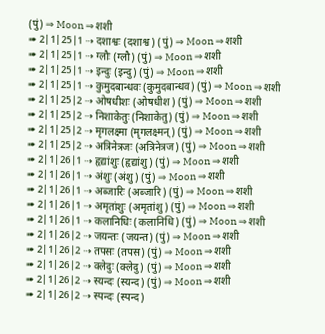(पुं) ⇒ Moon ⇒ शशी
➠ 2|1|25|1 ⇢ दशाश्वः (दशाश्व) (पुं) ⇒ Moon ⇒ शशी
➠ 2|1|25|1 ⇢ ग्लौः (ग्लौ) (पुं) ⇒ Moon ⇒ शशी
➠ 2|1|25|1 ⇢ इन्दुः (इन्दु) (पुं) ⇒ Moon ⇒ शशी
➠ 2|1|25|1 ⇢ कुमुदबान्धवः (कुमुदबान्धव) (पुं) ⇒ Moon ⇒ शशी
➠ 2|1|25|2 ⇢ ओषधीशः (ओषधीश) (पुं) ⇒ Moon ⇒ शशी
➠ 2|1|25|2 ⇢ निशाकेतुः (निशाकेतु) (पुं) ⇒ Moon ⇒ शशी
➠ 2|1|25|2 ⇢ मृगलक्ष्मा (मृगलक्ष्मन्) (पुं) ⇒ Moon ⇒ शशी
➠ 2|1|25|2 ⇢ अत्रिनेत्रजः (अत्रिनेत्रज) (पुं) ⇒ Moon ⇒ शशी
➠ 2|1|26|1 ⇢ हृद्यांशुः (हृद्यांशु) (पुं) ⇒ Moon ⇒ शशी
➠ 2|1|26|1 ⇢ अंशुः (अंशु) (पुं) ⇒ Moon ⇒ शशी
➠ 2|1|26|1 ⇢ अब्जारिः (अब्जारि) (पुं) ⇒ Moon ⇒ शशी
➠ 2|1|26|1 ⇢ अमृतांशुः (अमृतांशु) (पुं) ⇒ Moon ⇒ शशी
➠ 2|1|26|1 ⇢ कलानिधिः (कलानिधि) (पुं) ⇒ Moon ⇒ शशी
➠ 2|1|26|2 ⇢ जयन्तः (जयन्त) (पुं) ⇒ Moon ⇒ शशी
➠ 2|1|26|2 ⇢ तपसः (तपस) (पुं) ⇒ Moon ⇒ शशी
➠ 2|1|26|2 ⇢ क्लेदुः (क्लेदु) (पुं) ⇒ Moon ⇒ शशी
➠ 2|1|26|2 ⇢ स्यन्दः (स्यन्द) (पुं) ⇒ Moon ⇒ शशी
➠ 2|1|26|2 ⇢ स्पन्दः (स्पन्द)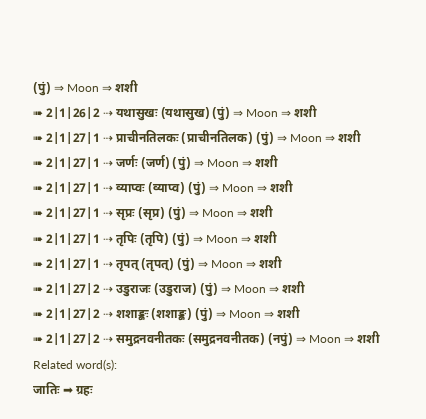(पुं) ⇒ Moon ⇒ शशी
➠ 2|1|26|2 ⇢ यथासुखः (यथासुख) (पुं) ⇒ Moon ⇒ शशी
➠ 2|1|27|1 ⇢ प्राचीनतिलकः (प्राचीनतिलक) (पुं) ⇒ Moon ⇒ शशी
➠ 2|1|27|1 ⇢ जर्णः (जर्ण) (पुं) ⇒ Moon ⇒ शशी
➠ 2|1|27|1 ⇢ व्याप्वः (व्याप्व) (पुं) ⇒ Moon ⇒ शशी
➠ 2|1|27|1 ⇢ सृप्रः (सृप्र) (पुं) ⇒ Moon ⇒ शशी
➠ 2|1|27|1 ⇢ तृपिः (तृपि) (पुं) ⇒ Moon ⇒ शशी
➠ 2|1|27|1 ⇢ तृपत् (तृपत्) (पुं) ⇒ Moon ⇒ शशी
➠ 2|1|27|2 ⇢ उडुराजः (उडुराज) (पुं) ⇒ Moon ⇒ शशी
➠ 2|1|27|2 ⇢ शशाङ्कः (शशाङ्क) (पुं) ⇒ Moon ⇒ शशी
➠ 2|1|27|2 ⇢ समुद्रनवनीतकः (समुद्रनवनीतक) (नपुं) ⇒ Moon ⇒ शशी
Related word(s):
जातिः ➡ ग्रहः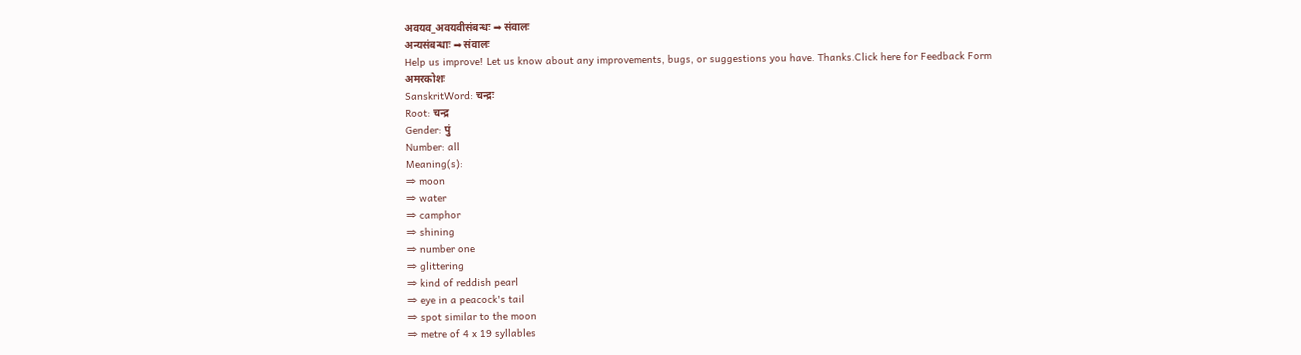अवयव_अवयवीसंबन्धः ➡ संवालः
अन्यसंबन्धाः ➡ संवालः
Help us improve! Let us know about any improvements, bugs, or suggestions you have. Thanks.Click here for Feedback Form
अमरकोशः
SanskritWord: चन्द्रः
Root: चन्द्र
Gender: पुं
Number: all
Meaning(s):
⇒ moon
⇒ water
⇒ camphor
⇒ shining
⇒ number one
⇒ glittering
⇒ kind of reddish pearl
⇒ eye in a peacock's tail
⇒ spot similar to the moon
⇒ metre of 4 x 19 syllables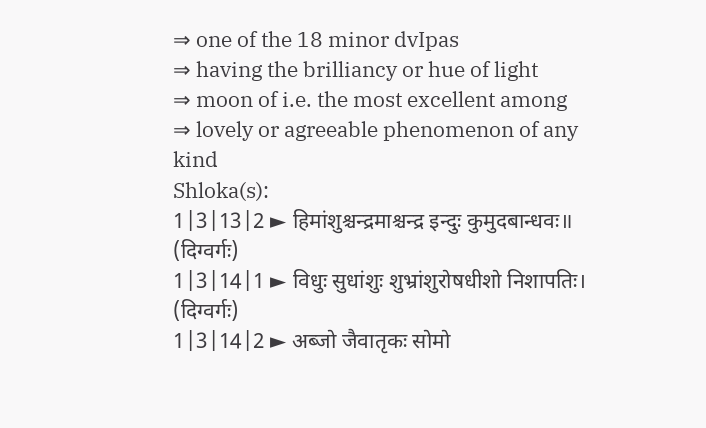⇒ one of the 18 minor dvIpas
⇒ having the brilliancy or hue of light
⇒ moon of i.e. the most excellent among
⇒ lovely or agreeable phenomenon of any kind
Shloka(s):
1|3|13|2 ► हिमांशुश्चन्द्रमाश्चन्द्र इन्दुः कुमुदबान्धवः॥ (दिग्वर्गः)
1|3|14|1 ► विधुः सुधांशुः शुभ्रांशुरोषधीशो निशापतिः। (दिग्वर्गः)
1|3|14|2 ► अब्जो जैवातृकः सोमो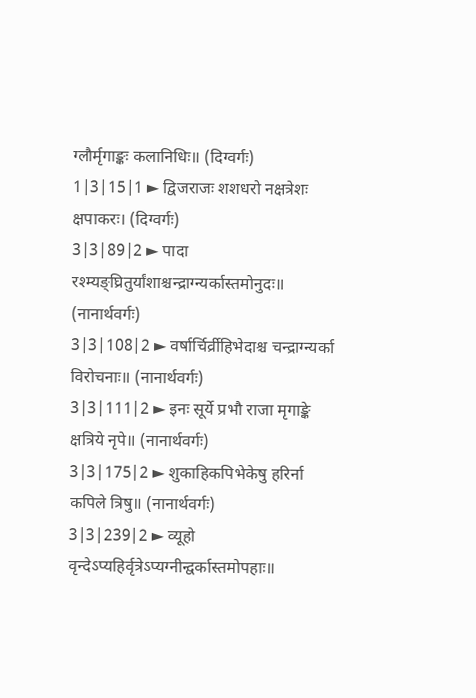ग्लौर्मृगाङ्कः कलानिधिः॥ (दिग्वर्गः)
1|3|15|1 ► द्विजराजः शशधरो नक्षत्रेशः क्षपाकरः। (दिग्वर्गः)
3|3|89|2 ► पादा रश्म्यङ्घ्रितुर्यांशाश्चन्द्राग्न्यर्कास्तमोनुदः॥ (नानार्थवर्गः)
3|3|108|2 ► वर्षार्चिर्व्रीहिभेदाश्च चन्द्राग्न्यर्का विरोचनाः॥ (नानार्थवर्गः)
3|3|111|2 ► इनः सूर्ये प्रभौ राजा मृगाङ्के क्षत्रिये नृपे॥ (नानार्थवर्गः)
3|3|175|2 ► शुकाहिकपिभेकेषु हरिर्ना कपिले त्रिषु॥ (नानार्थवर्गः)
3|3|239|2 ► व्यूहो वृन्देऽप्यहिर्वृत्रेऽप्यग्नीन्द्वर्कास्तमोपहाः॥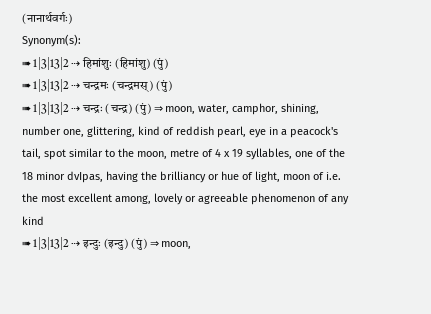(नानार्थवर्गः)
Synonym(s):
➠ 1|3|13|2 ⇢ हिमांशुः (हिमांशु) (पुं)
➠ 1|3|13|2 ⇢ चन्द्रमः (चन्द्रमस्) (पुं)
➠ 1|3|13|2 ⇢ चन्द्रः (चन्द्र) (पुं) ⇒ moon, water, camphor, shining, number one, glittering, kind of reddish pearl, eye in a peacock's tail, spot similar to the moon, metre of 4 x 19 syllables, one of the 18 minor dvIpas, having the brilliancy or hue of light, moon of i.e. the most excellent among, lovely or agreeable phenomenon of any kind
➠ 1|3|13|2 ⇢ इन्दुः (इन्दु) (पुं) ⇒ moon,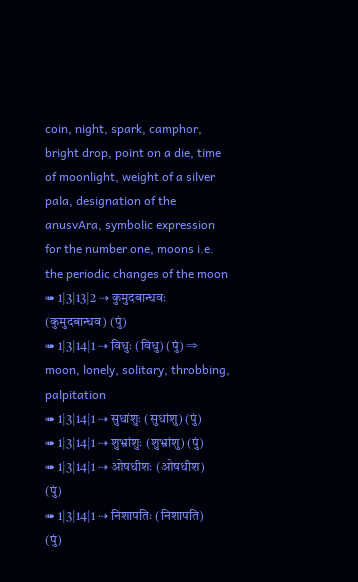coin, night, spark, camphor, bright drop, point on a die, time of moonlight, weight of a silver pala, designation of the anusvAra, symbolic expression for the number one, moons i.e. the periodic changes of the moon
➠ 1|3|13|2 ⇢ कुमुदबान्धवः (कुमुदबान्धव) (पुं)
➠ 1|3|14|1 ⇢ विधुः (विधु) (पुं) ⇒ moon, lonely, solitary, throbbing, palpitation
➠ 1|3|14|1 ⇢ सुधांशुः (सुधांशु) (पुं)
➠ 1|3|14|1 ⇢ शुभ्रांशुः (शुभ्रांशु) (पुं)
➠ 1|3|14|1 ⇢ ओषधीशः (ओषधीश) (पुं)
➠ 1|3|14|1 ⇢ निशापतिः (निशापति) (पुं)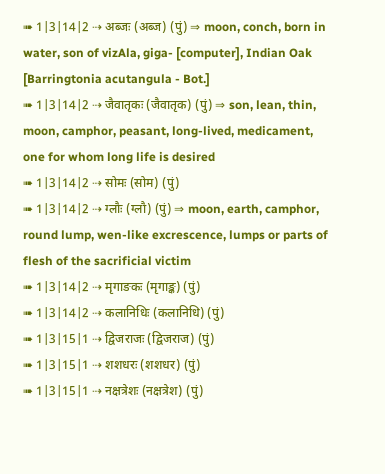➠ 1|3|14|2 ⇢ अब्जः (अब्ज) (पुं) ⇒ moon, conch, born in water, son of vizAla, giga- [computer], Indian Oak [Barringtonia acutangula - Bot.]
➠ 1|3|14|2 ⇢ जैवातृकः (जैवातृक) (पुं) ⇒ son, lean, thin, moon, camphor, peasant, long-lived, medicament, one for whom long life is desired
➠ 1|3|14|2 ⇢ सोमः (सोम) (पुं)
➠ 1|3|14|2 ⇢ ग्लौः (ग्लौ) (पुं) ⇒ moon, earth, camphor, round lump, wen-like excrescence, lumps or parts of flesh of the sacrificial victim
➠ 1|3|14|2 ⇢ मृगाङकः (मृगाङ्क) (पुं)
➠ 1|3|14|2 ⇢ कलानिधिः (कलानिधि) (पुं)
➠ 1|3|15|1 ⇢ द्विजराजः (द्विजराज) (पुं)
➠ 1|3|15|1 ⇢ शशधरः (शशधर) (पुं)
➠ 1|3|15|1 ⇢ नक्षत्रेशः (नक्षत्रेश) (पुं)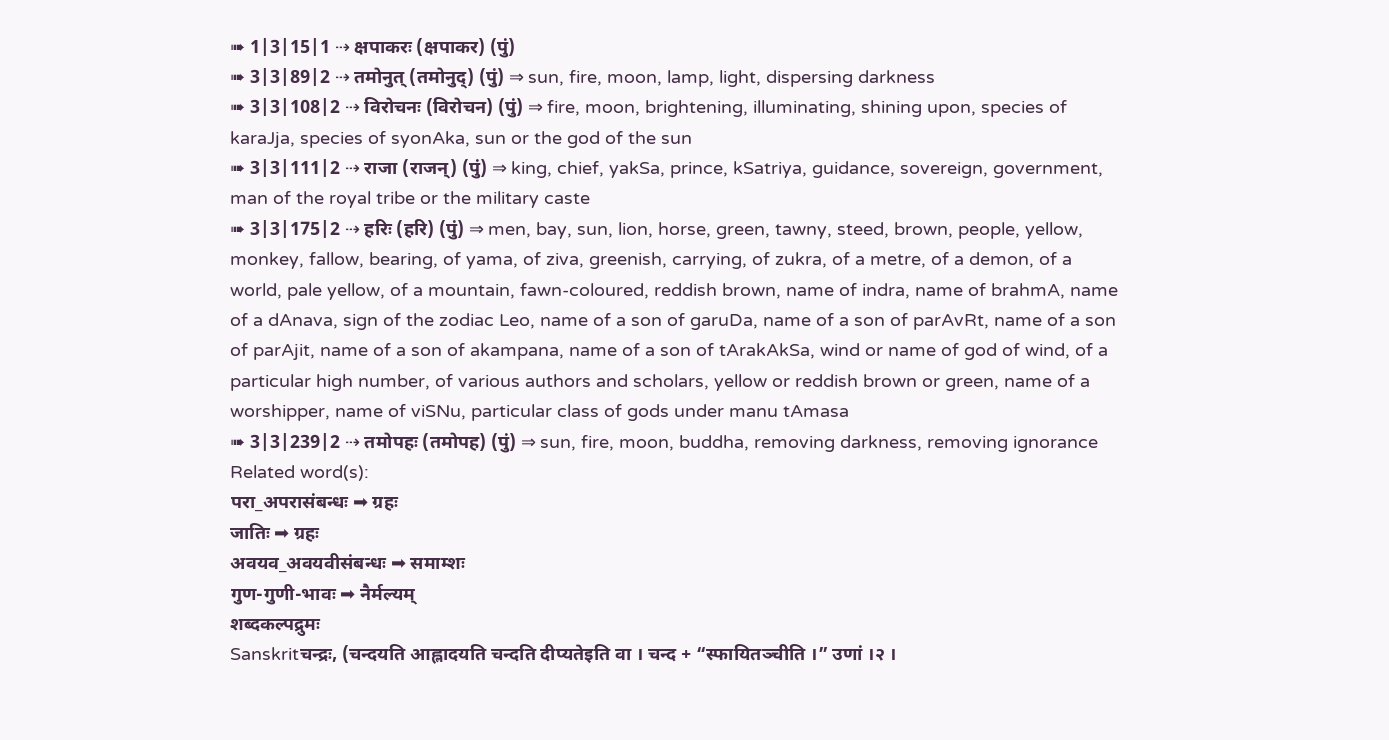➠ 1|3|15|1 ⇢ क्षपाकरः (क्षपाकर) (पुं)
➠ 3|3|89|2 ⇢ तमोनुत् (तमोनुद्) (पुं) ⇒ sun, fire, moon, lamp, light, dispersing darkness
➠ 3|3|108|2 ⇢ विरोचनः (विरोचन) (पुं) ⇒ fire, moon, brightening, illuminating, shining upon, species of karaJja, species of syonAka, sun or the god of the sun
➠ 3|3|111|2 ⇢ राजा (राजन्) (पुं) ⇒ king, chief, yakSa, prince, kSatriya, guidance, sovereign, government, man of the royal tribe or the military caste
➠ 3|3|175|2 ⇢ हरिः (हरि) (पुं) ⇒ men, bay, sun, lion, horse, green, tawny, steed, brown, people, yellow, monkey, fallow, bearing, of yama, of ziva, greenish, carrying, of zukra, of a metre, of a demon, of a world, pale yellow, of a mountain, fawn-coloured, reddish brown, name of indra, name of brahmA, name of a dAnava, sign of the zodiac Leo, name of a son of garuDa, name of a son of parAvRt, name of a son of parAjit, name of a son of akampana, name of a son of tArakAkSa, wind or name of god of wind, of a particular high number, of various authors and scholars, yellow or reddish brown or green, name of a worshipper, name of viSNu, particular class of gods under manu tAmasa
➠ 3|3|239|2 ⇢ तमोपहः (तमोपह) (पुं) ⇒ sun, fire, moon, buddha, removing darkness, removing ignorance
Related word(s):
परा_अपरासंबन्धः ➡ ग्रहः
जातिः ➡ ग्रहः
अवयव_अवयवीसंबन्धः ➡ समाम्शः
गुण-गुणी-भावः ➡ नैर्मल्यम्
शब्दकल्पद्रुमः
Sanskritचन्द्रः, (चन्दयति आह्लादयति चन्दति दीप्यतेइति वा । चन्द + “स्फायितञ्चीति ।” उणां ।२ ।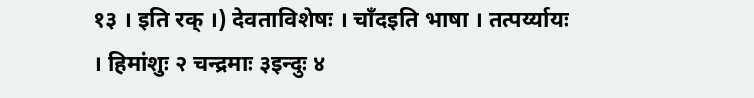१३ । इति रक् ।) देवताविशेषः । चाँदइति भाषा । तत्पर्य्यायः । हिमांशुः २ चन्द्रमाः ३इन्दुः ४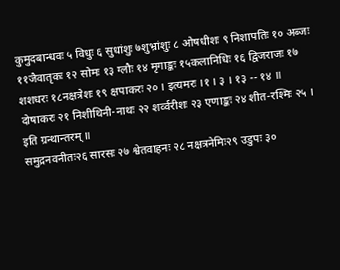कुमुदबान्धवः ५ विधुः ६ सुधांशुः ७शुभ्रांशुः ८ ओषधीशः ९ निशापतिः १० अब्जः ११जैवातृकः १२ सोमः १३ ग्लौः १४ मृगाङ्कः १५कलानिधिः १६ द्विजराजः १७ शशधरः १८नक्षत्रेशः १९ क्षपाकरः २० । इत्यमरः ।१ । ३ । १३ -- १४ ॥
दोषाकरः २१ निशीथिनी-नाथः २२ शर्व्वरीशः २३ एणाङ्कः २४ शीत-रश्मिः २५ । इति ग्रन्थान्तरम् ॥
समुद्रनवनीतः२६ सारसः २७ श्वेतवाहनः २८ नक्षत्रनेमिः२९ उडुपः ३०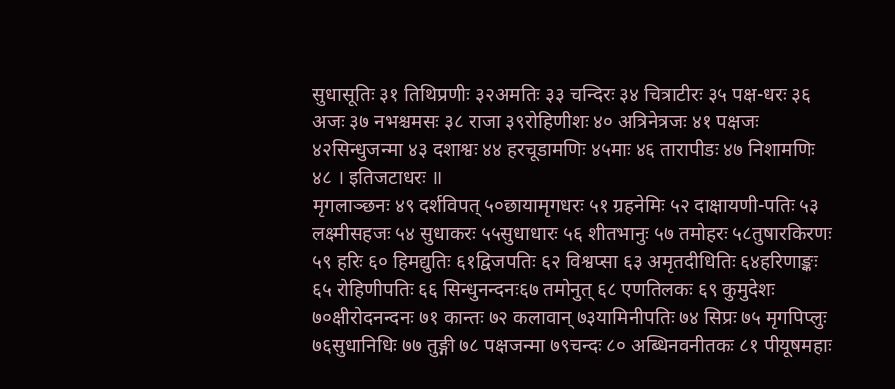सुधासूतिः ३१ तिथिप्रणीः ३२अमतिः ३३ चन्दिरः ३४ चित्राटीरः ३५ पक्ष-धरः ३६ अजः ३७ नभश्चमसः ३८ राजा ३९रोहिणीशः ४० अत्रिनेत्रजः ४१ पक्षजः ४२सिन्धुजन्मा ४३ दशाश्वः ४४ हरचूडामणिः ४५माः ४६ तारापीडः ४७ निशामणिः ४८ । इतिजटाधरः ॥
मृगलाञ्छनः ४९ दर्शविपत् ५०छायामृगधरः ५१ ग्रहनेमिः ५२ दाक्षायणी-पतिः ५३ लक्ष्मीसहजः ५४ सुधाकरः ५५सुधाधारः ५६ शीतभानुः ५७ तमोहरः ५८तुषारकिरणः ५९ हरिः ६० हिमद्युतिः ६१द्विजपतिः ६२ विश्वप्सा ६३ अमृतदीधितिः ६४हरिणाङ्कः ६५ रोहिणीपतिः ६६ सिन्धुनन्दनः६७ तमोनुत् ६८ एणतिलकः ६९ कुमुदेशः ७०क्षीरोदनन्दनः ७१ कान्तः ७२ कलावान् ७३यामिनीपतिः ७४ सिप्रः ७५ मृगपिप्लुः ७६सुधानिधिः ७७ तुङ्गी ७८ पक्षजन्मा ७९चन्दः ८० अब्धिनवनीतकः ८१ पीयूषमहाः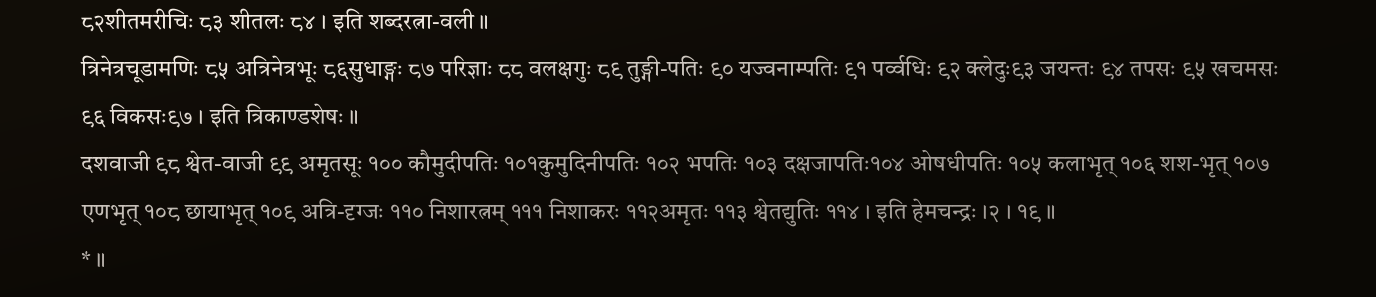८२शीतमरीचिः ८३ शीतलः ८४ । इति शब्दरत्ना-वली ॥
त्रिनेत्रचूडामणिः ८५ अत्रिनेत्रभूः ८६सुधाङ्गः ८७ परिज्ञाः ८८ वलक्षगुः ८९ तुङ्गी-पतिः ९० यज्वनाम्पतिः ९१ पर्व्वधिः ९२ क्लेदुः९३ जयन्तः ९४ तपसः ९५ खचमसः ९६ विकसः९७ । इति त्रिकाण्डशेषः ॥
दशवाजी ९८ श्वेत-वाजी ९९ अमृतसूः १०० कौमुदीपतिः १०१कुमुदिनीपतिः १०२ भपतिः १०३ दक्षजापतिः१०४ ओषधीपतिः १०५ कलाभृत् १०६ शश-भृत् १०७ एणभृत् १०८ छायाभृत् १०९ अत्रि-दृग्जः ११० निशारत्नम् १११ निशाकरः ११२अमृतः ११३ श्वेतद्युतिः ११४ । इति हेमचन्द्रः ।२ । १९ ॥
* ॥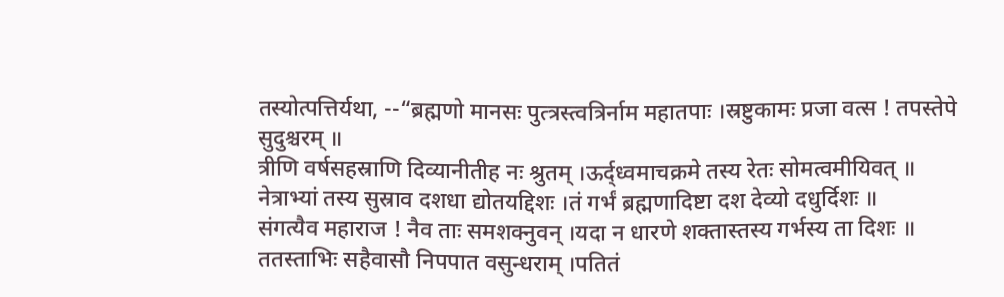तस्योत्पत्तिर्यथा, --“ब्रह्मणो मानसः पुत्त्रस्त्वत्रिर्नाम महातपाः ।स्रष्टुकामः प्रजा वत्स ! तपस्तेपे सुदुश्चरम् ॥
त्रीणि वर्षसहस्राणि दिव्यानीतीह नः श्रुतम् ।ऊर्द्ध्वमाचक्रमे तस्य रेतः सोमत्वमीयिवत् ॥
नेत्राभ्यां तस्य सुस्राव दशधा द्योतयद्दिशः ।तं गर्भं ब्रह्मणादिष्टा दश देव्यो दधुर्दिशः ॥
संगत्यैव महाराज ! नैव ताः समशक्नुवन् ।यदा न धारणे शक्तास्तस्य गर्भस्य ता दिशः ॥
ततस्ताभिः सहैवासौ निपपात वसुन्धराम् ।पतितं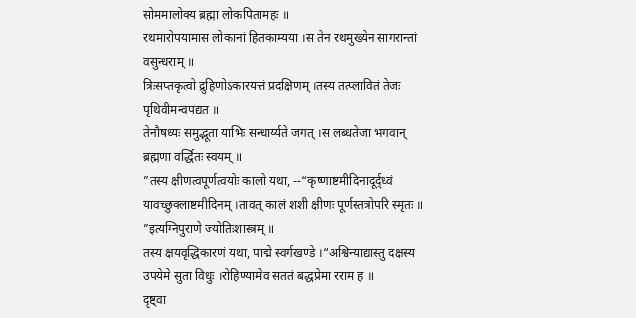सोममालोक्य ब्रह्मा लोकपितामहः ॥
रथमारोपयामास लोकानां हितकाम्यया ।स तेन रथमुख्येन सागरान्तां वसुन्धराम् ॥
त्रिःसप्तकृत्वो द्रुहिणोऽकारयत्तं प्रदक्षिणम् ।तस्य तत्प्लावितं तेजः पृथिवीमन्वपद्यत ॥
तेनौषध्यः समुद्भूता याभिः सन्धार्य्यते जगत् ।स लब्धतेजा भगवान् ब्रह्मणा वर्द्धितः स्वयम् ॥
”तस्य क्षीणत्वपूर्णत्वयोः कालो यथा, --“कृष्णाष्टमीदिनादूर्द्ध्वं यावच्छुक्लाष्टमीदिनम् ।तावत् कालं शशी क्षीणः पूर्णस्तत्रोपरि स्मृतः ॥
”इत्यग्निपुराणे ज्योतिःशास्त्रम् ॥
तस्य क्षयवृद्धिकारणं यथा, पाद्मे स्वर्गखण्डे ।“अश्विन्याद्यास्तु दक्षस्य उपयेमे सुता विधुः ।रोहिण्यामेव सततं बद्धप्रेमा रराम ह ॥
दृष्ट्वा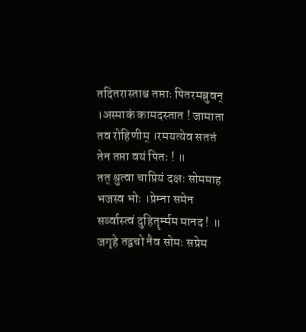तदितरास्ताश्च तप्ताः पितरमब्रुवन् ।अस्माकं कामदस्तात ! जामाता तव रोहिणीम् ।रमयत्येव सततं तेन तप्ता वयं पितः ! ॥
तत् श्रुत्वा चाप्रियं दक्षः सोममाह भजस्व भोः ।प्रेम्ना समेन सर्व्वास्त्वं दुहितॄर्म्मम मानद ! ॥
जगृहे तद्वचो नैव सोमः सप्रेम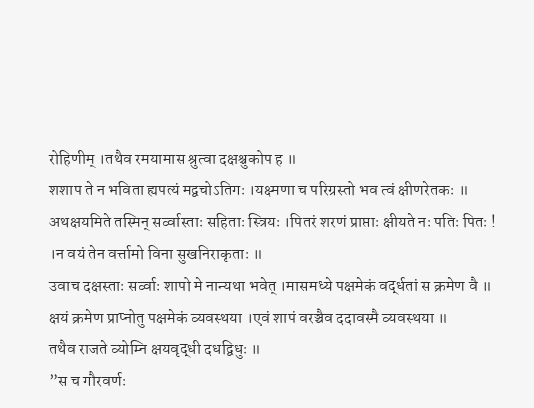रोहिणीम् ।तथैव रमयामास श्रुत्वा दक्षश्चुकोप ह ॥
शशाप ते न भविता ह्यपत्यं मद्वचोऽतिगः ।यक्ष्मणा च परिग्रस्तो भव त्वं क्षीणरेतकः ॥
अथक्षयमिते तस्मिन् सर्व्वास्ताः सहिताः स्त्रियः ।पितरं शरणं प्राप्ताः क्षीयते नः पतिः पितः ! ।न वयं तेन वर्त्तामो विना सुखनिराकृताः ॥
उवाच दक्षस्ताः सर्व्वाः शापो मे नान्यथा भवेत् ।मासमध्ये पक्षमेकं वर्द्धतां स क्रमेण वै ॥
क्षयं क्रमेण प्राप्नोतु पक्षमेकं व्यवस्थया ।एवं शापं वरञ्चैव ददावस्मै व्यवस्थया ॥
तथैव राजते व्योम्नि क्षयवृद्धी दधद्विधुः ॥
”स च गौरवर्णः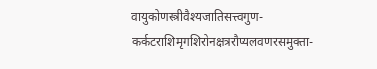वायुकोणस्त्रीवैश्यजातिसत्त्वगुण-कर्कटराशिमृगशिरोनक्षत्ररौप्यलवणरसमुक्ता-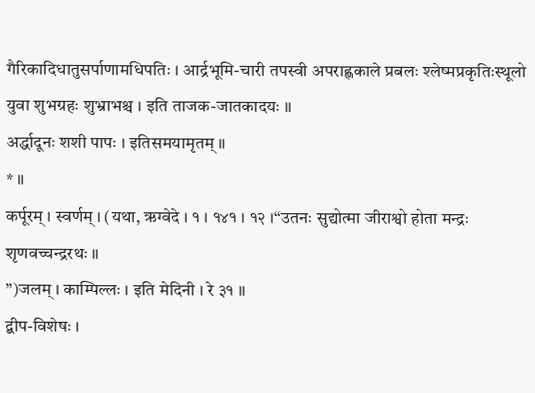गैरिकादिधातुसर्पाणामधिपतिः । आर्द्रभूमि-चारी तपस्वी अपराह्णकाले प्रबलः श्लेष्मप्रकृतिःस्थूलो युवा शुभग्रहः शुभ्राभश्च । इति ताजक-जातकादयः ॥
अर्द्धादूनः शशी पापः । इतिसमयामृतम् ॥
* ॥
कर्पूरम् । स्वर्णम् । (यथा, ऋग्वेदे । १ । १४१ । १२ ।“उतनः सुद्योत्मा जीराश्वो होता मन्द्रः शृणवच्चन्द्ररथः ॥
”)जलम् । काम्पिल्लः । इति मेदिनी । रे ३१ ॥
द्बीप-विशेषः ।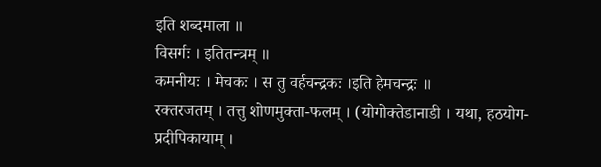इति शब्दमाला ॥
विसर्गः । इतितन्त्रम् ॥
कमनीयः । मेचकः । स तु वर्हचन्द्रकः ।इति हेमचन्द्रः ॥
रक्तरजतम् । तत्तु शोणमुक्ता-फलम् । (योगोक्तेडानाडी । यथा, हठयोग-प्रदीपिकायाम् ।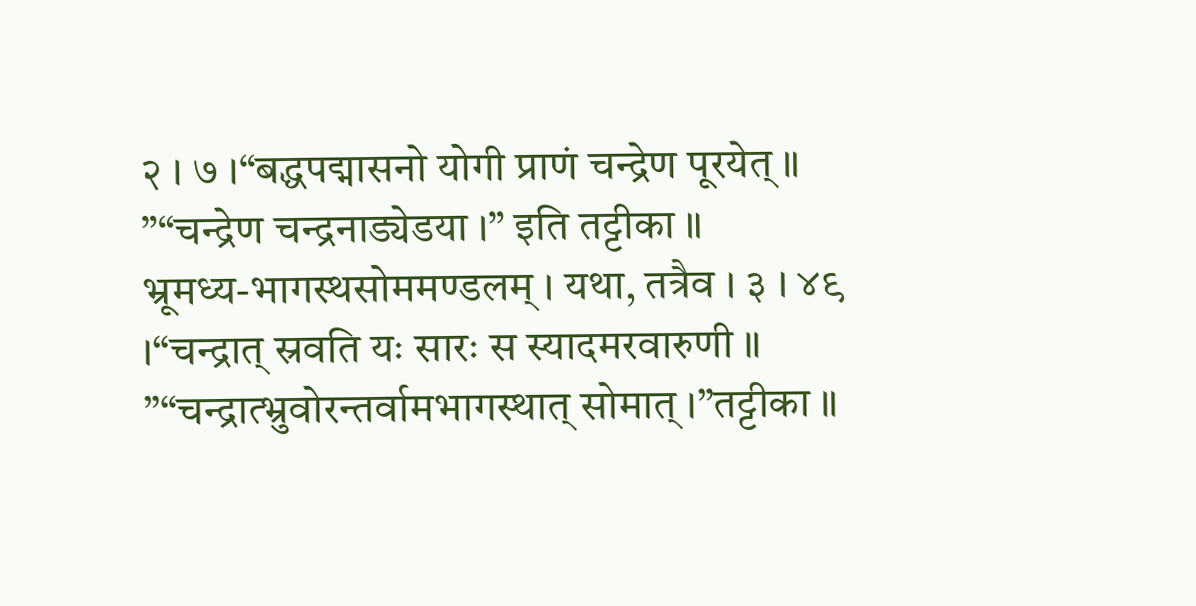२ । ७ ।“बद्धपद्मासनो योगी प्राणं चन्द्रेण पूरयेत् ॥
”“चन्द्रेण चन्द्रनाड्येडया ।” इति तट्टीका ॥
भ्रूमध्य-भागस्थसोममण्डलम् । यथा, तत्रैव । ३ । ४९ ।“चन्द्रात् स्रवति यः सारः स स्यादमरवारुणी ॥
”“चन्द्रात्भ्रुवोरन्तर्वामभागस्थात् सोमात् ।”तट्टीका ॥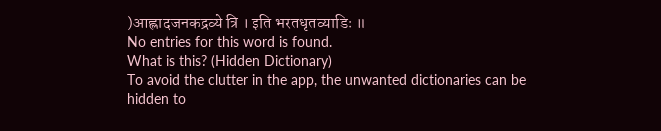)आह्लादजनकद्रव्ये त्रि । इति भरतधृतव्याडिः ॥
No entries for this word is found.
What is this? (Hidden Dictionary)
To avoid the clutter in the app, the unwanted dictionaries can be hidden to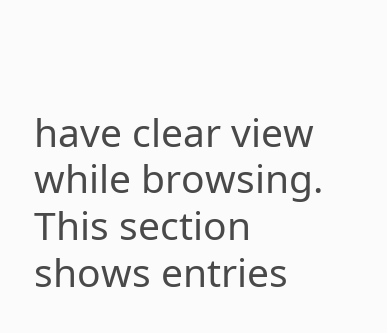have clear view while browsing. This section shows entries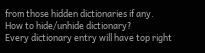from those hidden dictionaries if any.
How to hide/unhide dictionary?
Every dictionary entry will have top right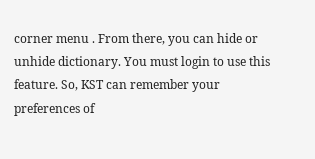corner menu . From there, you can hide or unhide dictionary. You must login to use this feature. So, KST can remember your preferences of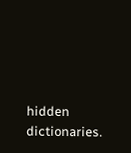hidden dictionaries.